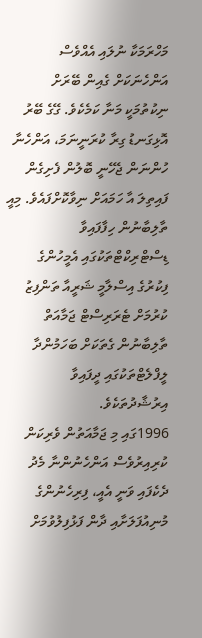މަހްރަމަކާ ނުލައި އެއްވެސް އަންހެނަކަށް ގެއިން ބޭރަށް ނިކުތުމަކީ މަނާ ކަމެކެވެ. ގޭގެ ބޭރު އޮޅިގަނޑު ގިރާ ކުރަނީނަމަ، އަންހެނާ ހުންނަން ޖެހޭނީ ބޮލުން ފެށިގެން ފައިތިލަ އާ ހަމައަށް ނިވާކޮށްފައެވެ. މިއީ ތާލިބާނުން ހިފާފައިވާ ޑިސްޓްރިކްޓްތަކުގައި އެމީހުންގެ ފިކުރުގެ އިސްލާމީ ޝަރީއާ ތަންފިޒު ކުރުމަށް ޓެރަރިސްޓް ޖަމާއަތް ތާލިބާނުން ގެތަކަށް ބަހަމުންދާ ލީފްލެޓްތަކުގައި ދީފައިވާ އިރުޝާދުތަކެވެ.
1996ގައި މި ޖަމާއަތުން ވެރިކަން ކުރިއިރުވެސް އަންހެނުންނާ މެދު ދެކެފައި ވަނީ އެއީ، ފިރިހެނުންގެ މުނިއުފަލަށާއި ދާން ފަޅުފިލުވުމަށް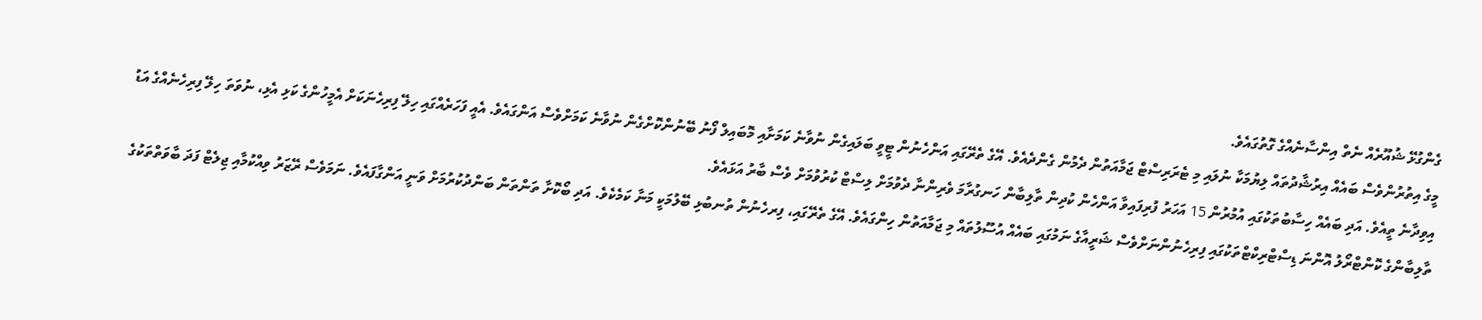ގެންގުޅޭ ޝުއޫރެއް ނެތް އިންސާނެއްގެ ގޮތުގައެވެ.
މީގެ އިތުރުންވެސް ބައެއް އިރުޝާދުތައް ލިޔުމަކާ ނުލައި މި ޓެރަރިސްޓް ޖަމާއަތުން ދެމުން ގެންދެއެވެ. އޭގެ ތެރޭގައި އަންހެނުން ޓީވީ ބަލައިގެން ނުވާނެ ކަމަށާއި މޮބައިލް ފޯނު ބޭނުންކޮށްގެން ނުވާނެ ކަމަށްވެސް އަންގައެވެ. އެއީ ފަހަރެއްގައި ހިލޭ ފިރިހެނަކަށް އެމީހުންގެ ކަޅި އެޅި، ނުވަތަ ހިލޭ ފިރިހެނެއްގެ އަޑު އިވިދާނެ ތީއެވެ. އަދި ބައެއް ހިސާބުތަކުގައި އުމުރުން 15 އަހަރު ފުރިފައިވާ އަންހެން ކުދިން ތާލިބާން ހަނގުރާމަ ވެރިންނާ ދެވުމަށް ލިސްޓް ކުރުވުމަށް ވެސް ބާރު އަޅައެވެ.
ތާލިބާންގެ ކޮންޓްރޯލު އޮންނަ ޑިސްޓްރިކްޓްތަކުގައި ފިރިހެނުންނަށްވެސް ޝަރީއާގެ ނަމުގައި ބައެއް އުސޫލުތައް މި ޖަމާއަތުން ހިންގައެވެ. އޭގެ ތެރޭގައި، ފިރހެނުން ތުނބުޅި ބޭލުމަކީ މަނާ ކަމެކެވެ. އަދި ބޯކޮށާ ތަންތަން ބަންދުކުރުމަށް ވަނީ އަންގާފައެވެ. ނަމަވެސް ރޭޒަރު ވިއްކުމާއި ޖިލެޓް ފަދަ ބާވަތްތަކުގެ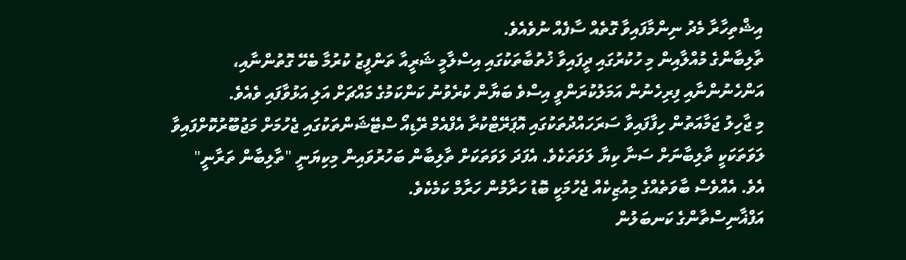އިޝްތިހާރާ މެދު ނިންމާފައިވާ ގޮތެއް ސާފެއް ނުވެއެވެ.
ތާލިބާންގެ މުއްލާއިން މި ހުކުރުގައި ދީފައިވާ ޚުތުބާތަކުގައި އިސްލާމީ ޝަރީއާ ތަންފީޒު ކުރުމާ ބެހޭ ގޮތުންނާއި، އަންހެނުންނާއި ފިރިހެނުން އަމަލުކުރަންވީ އިސްވެ ބަޔާން ކުރެވުނު ކަންކަމުގެ މައްޗަށް އަލި އަޅުވާފައި ވެއެވެ.
މި ޖާހިލު ޖަމާއަތުން ހިފާފައިވާ ސަރަހައްދުތަކުގައި އޮޕަރޭޓްކުރާ އެފްއެމް ރޭޑިއޯ ސްޓޭޝަންތަކުގައި ޖެހުމަށް މަޖުބޫރުކޮށްފައިވާ ލަވަތަކަކީ ތާލިބާނަށް ސަނާ ކިޔާ ލަވަތަކެވެ. އެފަދަ ލަވަތަކަށް ތާލިބާން ބަހުރުވައިން މިކިޔަނީ "ތާލިބާން ތަރާނީ" އެވެ. އެއްވެސް ބާވަތެއްގެ މިއުޒިކެއް ޖެހުމަކީ ބޮޑު ހަރާމުން ހަރާމް ކަމެކެވެ.
އަފްޣާނިސްތާންގެ ކަނބަލުން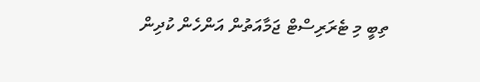ތިބީ މި ޓެރަރިސްޓް ޖަމާއަތުން އަންހެން ކުދިން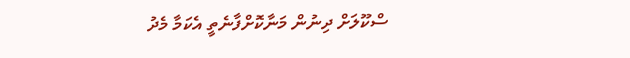ސްކޫލަށް ދިނުން މަނާކޮށްފާނެތީ އެކަމާ މެދު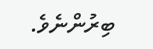ބިރުންނެވެ.